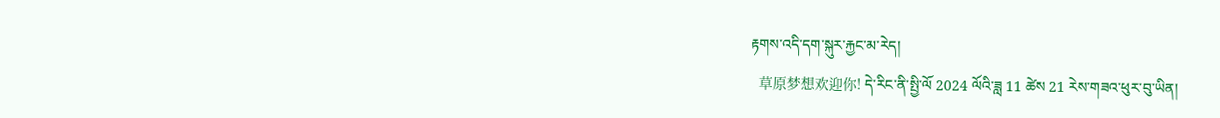རྟགས་འདི་དག་སྐུར་རྐྱང་མ་རེད།
  草原梦想欢迎你! དེ་རིང་ནི་སྤྱི་ལོ 2024 ལོའི་ཟླ 11 ཚེས 21 རེས་གཟའ་ཕུར་བུ་ཡིན།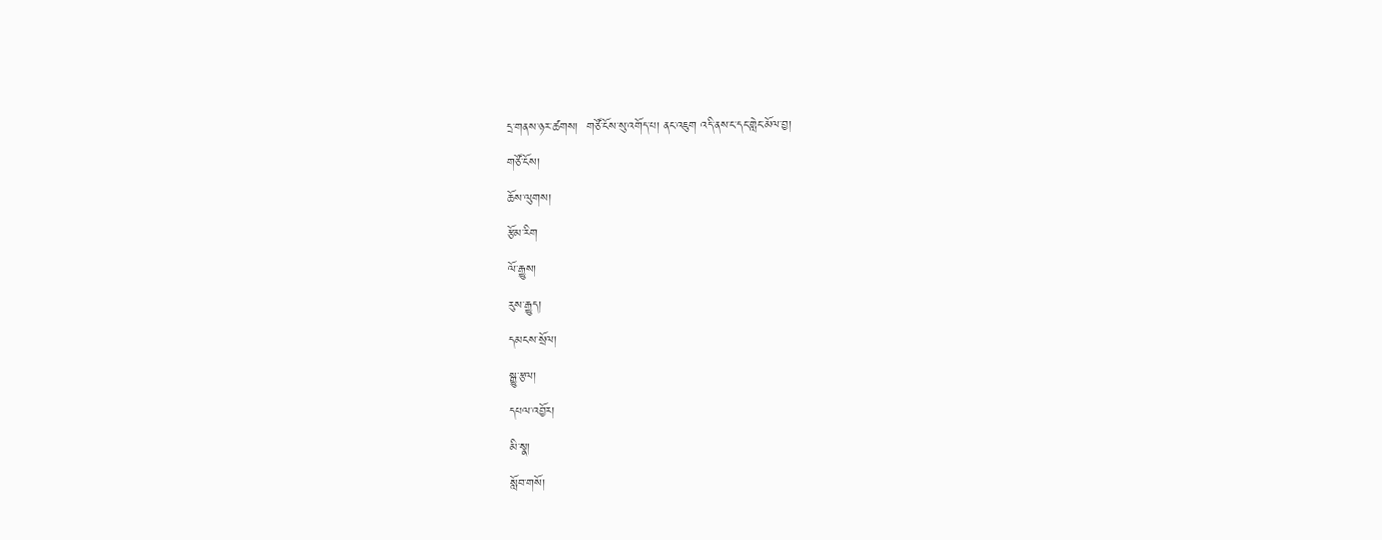དྲ་གནས་ཉར་ཚགས།  གཙོ་ངོས་སུ་འགོད་པ། ནང་འཇུག འདི་ནས་ང་དང་གླེང་མོལ་བྱ།
གཙོ་ངོས།
ཆོས་ལུགས།
རྩོམ་རིག
ལོ་རྒྱུས།
རུས་རྒྱུད།
དམངས་སྲོལ།
སྒྱུ་རྩལ།
དཔལ་འབྱོར།
མི་སྣ།
སློབ་གསོ།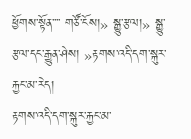ཕྱོགས་སྟོན་་་་ གཙོ་ངོས།» སྒྱུ་རྩལ།» སྒྱུ་རྩལ་དང་རྒྱུན་ཤེས། »རྟགས་འདི་དག་སྐུར་རྐྱང་མ་རེད།
རྟགས་འདི་དག་སྐུར་རྐྱང་མ་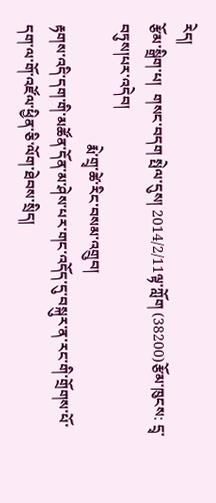རེད།
རྩོམ་སྒྲིག་པ།  གསང་བདག སྤེལ་དུས། 2014/2/11ལྟ་ཀློག (38200)རྩོམ་ཁུངས: དྲྭ་བཏུས།པར་འདེབ།
                                 རྨེ་གྲྭ་ཚེ་རིང་བསམ་འགྲུབ།
རྟགས་འདི་དག་གི་མཚོན་དོན་མ་ཤེས་པར་གང་འདོད་དུ་བསྐུར་ན་རང་གི་གྲོགས་པོ་དག་ལ་གོ་འཛོལ་ཕྱིན་ཅི་ལོག་ཐེབས་སྲིད།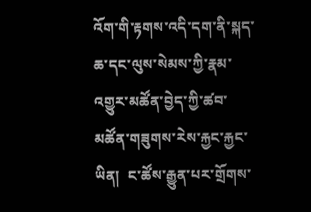འོག་གི་རྟགས་འདི་དག་ནི་སྐད་ཆ་དང་ལུས་སེམས་ཀྱི་རྣམ་འགྱུར་མཚོན་བྱེད་ཀྱི་ཚབ་མཚོན་གཟུགས་རེས་རྐྱང་རྐྱང་ཡིན།  ང་ཚོས་རྒྱུན་པར་གྲོགས་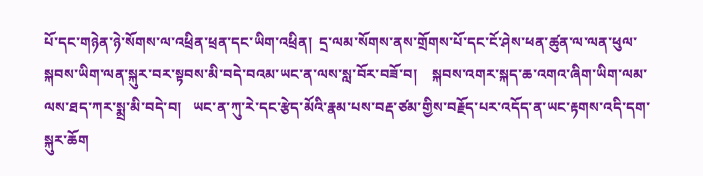པོ་དང་གཉེན་ཉེ་སོགས་ལ་འཕྲིན་ཕྲན་དང་ཡིག་འཕྲིན།  དྲ་ལམ་སོགས་ནས་གྲོགས་པོ་དང་ངོ་ཤེས་ཕན་ཚུན་ལ་ལན་ཕུལ་སྐབས་ཡིག་ལན་སྐུར་བར་སྟབས་མི་བདེ་བའམ་ཡང་ན་ལས་སླ་བོར་བཟོ་བ།    སྐབས་འགར་སྐད་ཆ་འགའ་ཞིག་ཡིག་ལམ་ལས་ཐད་ཀར་སྨྲ་མི་བདེ་བ།   ཡང་ན་ཀུ་རེ་དང་རྩེད་མོའི་རྣམ་པས་བརྡ་ཙམ་གྱིས་བརྗོད་པར་འདོད་ན་ཡང་རྟགས་འདི་དག་སྐུར་ཆོག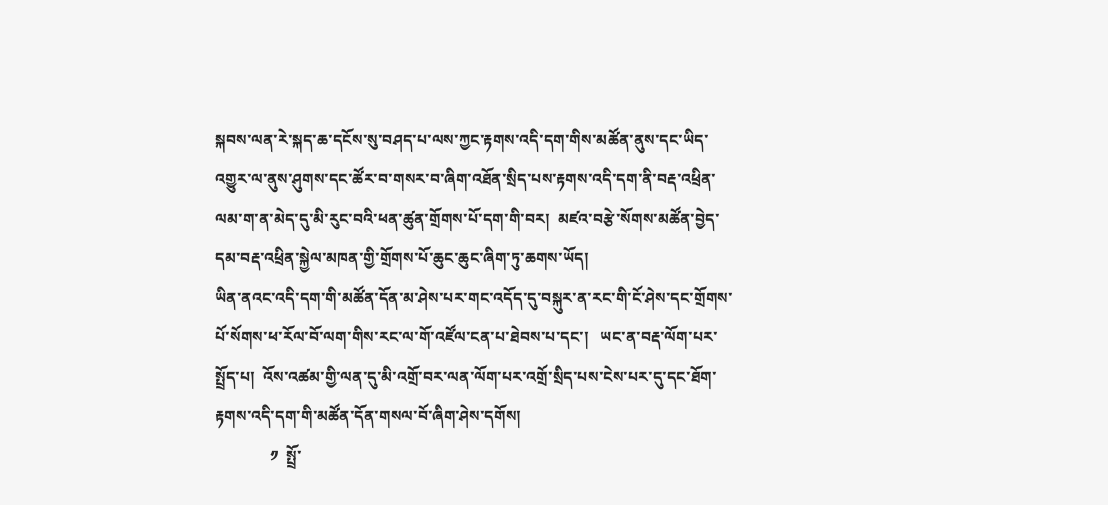སྐབས་ལན་རེ་སྐད་ཆ་དངོས་སུ་བཤད་པ་ལས་ཀྱང་རྟགས་འདི་དག་གིས་མཚོན་ནུས་དང་ཡིད་འགྱུར་ལ་ནུས་ཤུགས་དང་ཚོར་བ་གསར་བ་ཞིག་འཐོན་སྲིད་པས་རྟགས་འདི་དག་ནི་བརྡ་འཕྲིན་ལམ་ག་ན་མེད་དུ་མི་རུང་བའི་ཕན་ཚུན་གྲོགས་པོ་དག་གི་བར།  མཛའ་བརྩེ་སོགས་མཚོན་བྱེད་དམ་བརྡ་འཕྲིན་སྐྱེལ་མཁན་གྱི་གྲོགས་པོ་ཆུང་ཆུང་ཞིག་ཏུ་ཆགས་ཡོད།
ཡིན་ནའང་འདི་དག་གི་མཚོན་དོན་མ་ཤེས་པར་གང་འདོད་དུ་བསྐུར་ན་རང་གི་ངོ་ཤེས་དང་གྲོགས་པོ་སོགས་ཕ་རོལ་བོ་ལག་གིས་རང་ལ་གོ་འཛོལ་ངན་པ་ཐེབས་པ་དང་།   ཡང་ན་བརྡ་ལོག་པར་སྤྲོད་པ།  འོས་འཚམ་གྱི་ལན་དུ་མི་འགྲོ་བར་ལན་ལོག་པར་འགྲོ་སྲིད་པས་ངེས་པར་དུ་དང་ཐོག་རྟགས་འདི་དག་གི་མཚོན་དོན་གསལ་བོ་ཞིག་ཤེས་དགོས།
              ༡  སྤྲོ་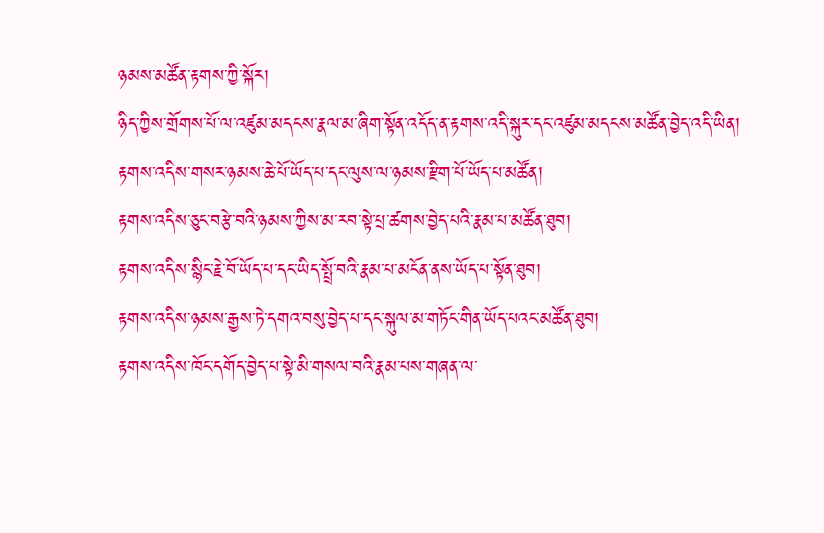ཉམས་མཚོན་རྟགས་ཀྱི་སྐོར།
ཉིད་ཀྱིས་གྲོགས་པོ་ལ་འཛུམ་མདངས་རྣལ་མ་ཞིག་སྟོན་འདོད་ན་རྟགས་འདི་སྐུར་དང་འཛུམ་མདངས་མཚོན་བྱེད་འདི་ཡིན།
རྟགས་འདིས་གསར་ཉམས་ཆེ་པོ་ཡོད་པ་དང་ལུས་ལ་ཉམས་རྫིག་པོ་ཡོད་པ་མཚོན།
རྟགས་འདིས་ཅུང་བརྩེ་བའི་ཉམས་ཀྱིས་མ་རབ་སྟེ་པྲ་ཚགས་བྱེད་པའི་རྣམ་པ་མཚོན་ཐུབ།
རྟགས་འདིས་སྙིང་རྗེ་བོ་ཡོད་པ་དང་ཡིད་སྤྲོ་བའི་རྣམ་པ་མངོན་ནས་ཡོད་པ་སྟོན་ཐུབ།
རྟགས་འདིས་ཉམས་རྒྱས་ཏེ་དགའ་བསུ་བྱེད་པ་དང་སྐུལ་མ་གཏོང་གིན་ཡོད་པའང་མཚོན་ཐུབ།
རྟགས་འདིས་ཁོང་དགོད་བྱེད་པ་སྟེ་མི་གསལ་བའི་རྣམ་པས་གཞན་ལ་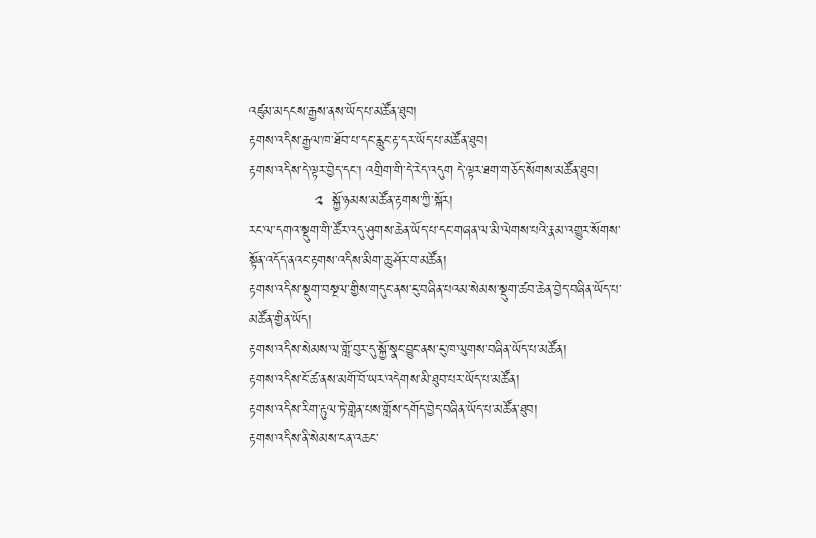འཛུམ་མདངས་རྒྱས་ནས་ཡོད་པ་མཚོན་ཐུབ།
རྟགས་འདིས་རྒྱལ་ཁ་ཐོབ་པ་དང་རླུང་རྟ་དར་ཡོད་པ་མཚོན་ཐུབ།
རྟགས་འདིས་དེ་ལྟར་བྱེད་དང་། འགྲིག་གི་དེ་རེད་འདུག དེ་ལྟར་ཐག་གཅོད་སོགས་མཚོན་ཐུབ།
              ༢  སྐྱོ་ཉམས་མཚོན་རྟགས་ཀྱི་སྐོར།
རང་ལ་དགའ་སྡུག་གི་ཚོར་འདུ་ཤུགས་ཆེན་ཡོད་པ་དང་གཞན་ལ་མི་ལེགས་པའི་རྣམ་འགྱུར་སོགས་སྟོན་འདོད་ནའང་རྟགས་འདིས་མིག་ཆུ་ཤོར་བ་མཚོན།
རྟགས་འདིས་སྡུག་བསྔལ་གྱིས་གདུང་ནས་ངུ་བཞིན་པའམ་སེམས་སྡུག་ཚབ་ཆེན་བྱེད་བཞིན་ཡོད་པ་མཚོན་གྱིན་ཡོད།
རྟགས་འདིས་སེམས་ལ་གློ་བུར་དུ་སྐྱོ་སྣང་བྱུང་ནས་ངུ་ཁ་ལུགས་བཞིན་ཡོད་པ་མཚོན།
རྟགས་འདིས་ངོ་ཚ་ནས་མགོ་བོ་ཡར་འདེགས་མི་ཐུབ་པར་ཡོད་པ་མཚོན།
རྟགས་འདིས་རིག་རྟུལ་ཏེ་གླེན་པས་གློས་དགོད་བྱེད་བཞིན་ཡོད་པ་མཚོན་ཐུབ།
རྟགས་འདིས་ནི་སེམས་ངན་འཆང་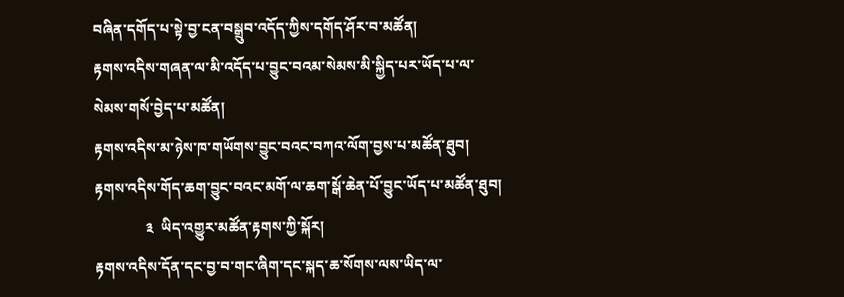བཞིན་དགོད་པ་སྟེ་བྱ་ངན་བསྒྲུབ་འདོད་ཀྱིས་དགོད་ཤོར་བ་མཚོན།
རྟགས་འདིས་གཞན་ལ་མི་འདོད་པ་བྱུང་བའམ་སེམས་མི་སྐྱིད་པར་ཡོད་པ་ལ་སེམས་གསོ་བྱེད་པ་མཚོན།
རྟགས་འདིས་མ་ཉེས་ཁ་གཡོགས་བྱུང་བའང་བཀའ་ལོག་བྱས་པ་མཚོན་ཐུབ།
རྟགས་འདིས་གོད་ཆག་བྱུང་བའང་མགོ་ལ་ཆག་སྒོ་ཆེན་པོ་བྱུང་ཡོད་པ་མཚོན་ཐུབ།
              ༣  ཡིད་འགྱུར་མཚོན་རྟགས་ཀྱི་སྐོར།
རྟགས་འདིས་དོན་དང་བྱ་བ་གང་ཞིག་དང་སྐད་ཆ་སོགས་ལས་ཡིད་ལ་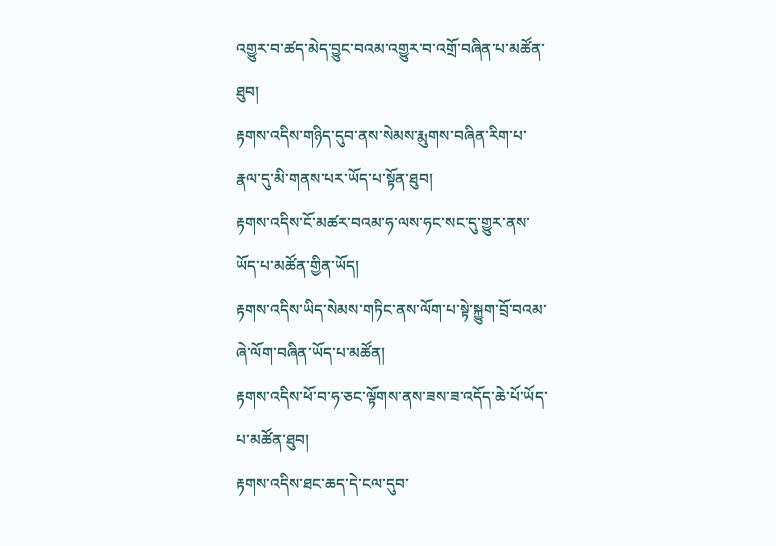འགྱུར་བ་ཚད་མེད་བྱུང་བའམ་འགྱུར་བ་འགྲོ་བཞིན་པ་མཚོན་ཐུབ།
རྟགས་འདིས་གཉིད་དུབ་ནས་སེམས་རྨུགས་བཞིན་རིག་པ་རྣལ་དུ་མི་གནས་པར་ཡོད་པ་སྟོན་ཐུབ།
རྟགས་འདིས་ངོ་མཚར་བའམ་ཧ་ལས་ཧང་སང་དུ་གྱུར་ནས་ཡོད་པ་མཚོན་གྱིན་ཡོད།
རྟགས་འདིས་ཡིད་སེམས་གཏིང་ནས་ལོག་པ་སྟེ་སྐྱུག་བྲོ་བའམ་ཞེ་ལོག་བཞིན་ཡོད་པ་མཚོན།
རྟགས་འདིས་ཕོ་བ་ཧ་ཅང་ལྟོགས་ནས་ཟས་ཟ་འདོད་ཆེ་པོ་ཡོད་པ་མཚོན་ཐུབ།
རྟགས་འདིས་ཐང་ཆད་དེ་ངལ་དུབ་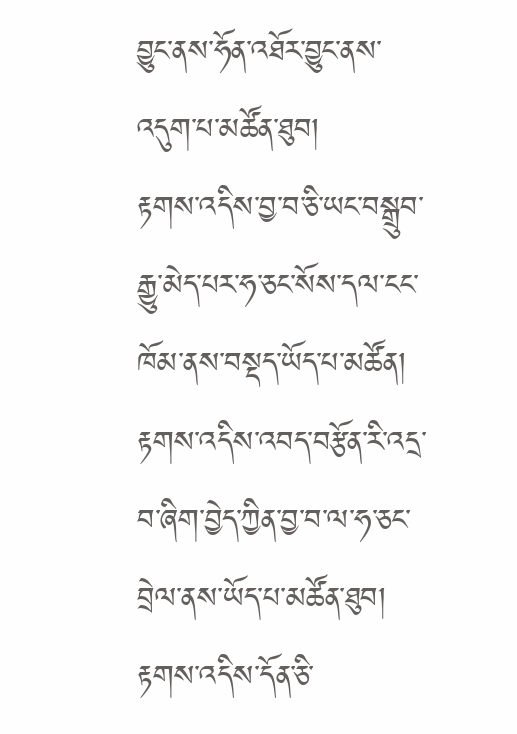བྱུང་ནས་ཧོན་འཐོར་བྱུང་ནས་འདུག་པ་མཚོན་ཐུབ།
རྟགས་འདིས་བྱ་བ་ཅི་ཡང་བསྒྲུབ་རྒྱུ་མེད་པར་ཧ་ཅང་སོས་དལ་ངང་ཁོམ་ནས་བསྡད་ཡོད་པ་མཚོན།
རྟགས་འདིས་འབད་བརྩོན་རི་འདྲ་བ་ཞིག་བྱེད་ཀྱིན་བྱ་བ་ལ་ཧ་ཅང་བྲེལ་ནས་ཡོད་པ་མཚོན་ཐུབ།
རྟགས་འདིས་དོན་ཅི་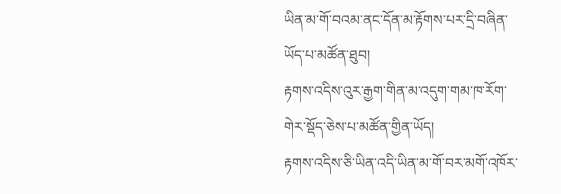ཡིན་མ་གོ་བའམ་ནང་དོན་མ་རྟོགས་པར་དྲི་བཞིན་ཡོད་པ་མཚོན་ཐུབ།
རྟགས་འདིས་འུར་རྒྱག་གིན་མ་འདུག་གམ་ཁ་རོག་གེར་སྡོད་ཅེས་པ་མཚོན་གྱིན་ཡོད།
རྟགས་འདིས་ཅི་ཡིན་འདི་ཡིན་མ་གོ་བར་མགོ་འཁོར་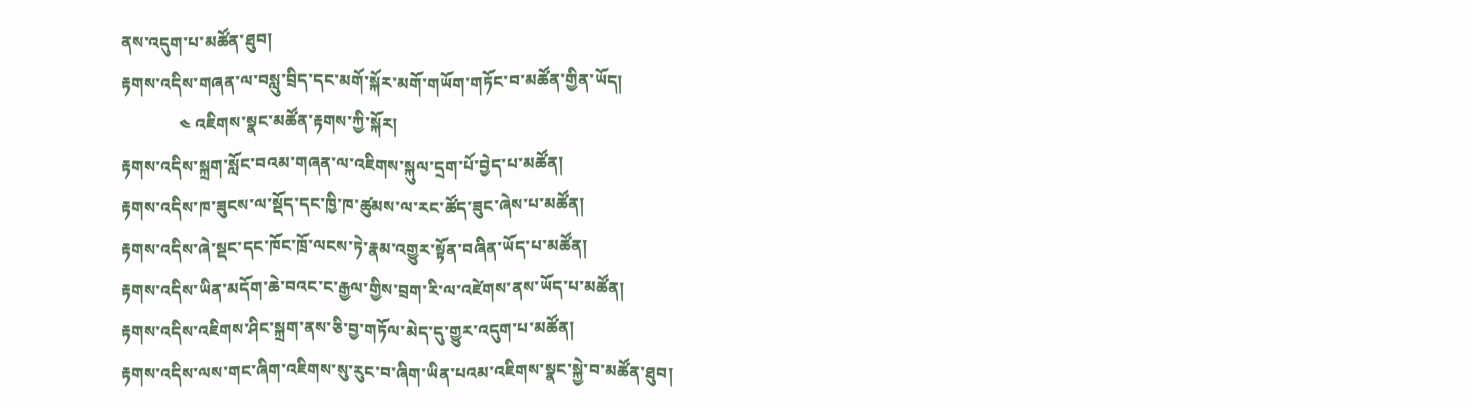ནས་འདུག་པ་མཚོན་ཐུབ།
རྟགས་འདིས་གཞན་ལ་བསླུ་བྲིད་དང་མགོ་སྐོར་མགོ་གཡོག་གཏོང་བ་མཚོན་གྱིན་ཡོད།
              ༤ འཇིགས་སྣང་མཚོན་རྟགས་ཀྱི་སྐོར།
རྟགས་འདིས་སྐྲག་སློང་བའམ་གཞན་ལ་འཇིགས་སྐུལ་དྲག་པོ་བྱེད་པ་མཚོན།
རྟགས་འདིས་ཁ་ཟུངས་ལ་སྡོད་དང་ཁྱི་ཁ་ཚུམས་ལ་རང་ཚོད་ཟུང་ཞེས་པ་མཚོན།
རྟགས་འདིས་ཞེ་སྡང་དང་ཁོང་ཁྲོ་ལངས་ཏེ་རྣམ་འགྱུར་སྟོན་བཞིན་ཡོད་པ་མཚོན།
རྟགས་འདིས་ཡིན་མདོག་ཆེ་བའང་ང་རྒྱལ་གྱིས་བྲག་རི་ལ་འཛེགས་ནས་ཡོད་པ་མཚོན།
རྟགས་འདིས་འཇིགས་ཤིང་སྐྲག་ནས་ཅི་བྱ་གཏོལ་མེད་དུ་གྱུར་འདུག་པ་མཚོན།
རྟགས་འདིས་ལས་གང་ཞིག་འཇིགས་སུ་རུང་བ་ཞིག་ཡིན་པའམ་འཇིགས་སྣང་སྐྱེ་བ་མཚོན་ཐུབ།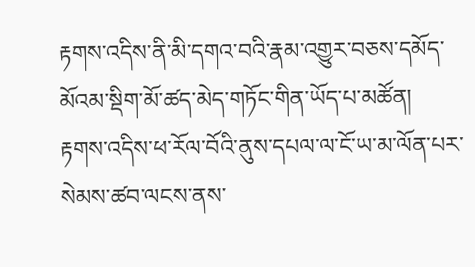རྟགས་འདིས་ནི་མི་དགའ་བའི་རྣམ་འགྱུར་བཅས་དམོད་མོའམ་སྡིག་མོ་ཚད་མེད་གཏོང་གིན་ཡོད་པ་མཚོན།
རྟགས་འདིས་ཕ་རོལ་བོའི་ནུས་དཔལ་ལ་ངོ་ཡ་མ་ལོན་པར་སེམས་ཚབ་ལངས་ནས་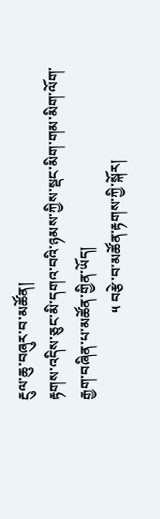རྔུལ་ཆུ་བཞུར་བ་མཚོན།
རྟགས་འདིས་ཅུང་མི་དགའ་བའི་ཉམས་ཀྱིས་སྡང་མིག་གམ་མིག་ལོག་རྒྱག་བཞིན་པ་མཚོན་གྱིན་ཡོད།
                        ༥ བརྩེ་བ་མཚོན་རྟགས་ཀྱི་སྐོར།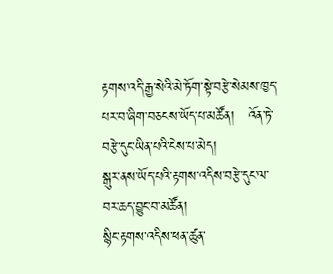རྟགས་འདི་རྒྱ་སེའི་མེ་ཏོག་སྟེ་བརྩེ་སེམས་ཁྱད་པར་བ་ཞིག་བཅངས་ཡོད་པ་མཚོན།   འོན་ཏེ་བརྩེ་དུང་ཡིན་པའི་ངེས་པ་མེད།
སྒུར་ནས་ཡོད་པའི་རྟགས་འདིས་བརྩེ་དུང་ལ་བར་ཆད་བྱུང་བ་མཚོན།
སྙིང་རྟགས་འདིས་ཕན་ཚུན་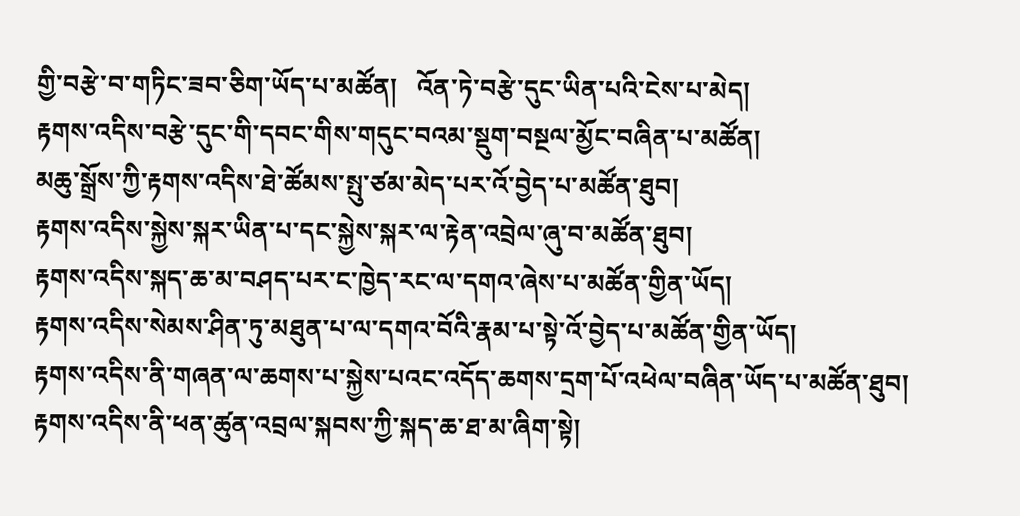གྱི་བརྩེ་བ་གཏིང་ཟབ་ཅིག་ཡོད་པ་མཚོན།   འོན་ཏེ་བརྩེ་དུང་ཡིན་པའི་ངེས་པ་མེད།
རྟགས་འདིས་བརྩེ་དུང་གི་དབང་གིས་གདུང་བའམ་སྡུག་བསྔལ་མྱོང་བཞིན་པ་མཚོན།
མཆུ་སྒྲོས་ཀྱི་རྟགས་འདིས་ཐེ་ཚོམས་སྤུ་ཙམ་མེད་པར་འོ་བྱེད་པ་མཚོན་ཐུབ།
རྟགས་འདིས་སྐྱེས་སྐར་ཡིན་པ་དང་སྐྱེས་སྐར་ལ་རྟེན་འབྲེལ་ཞུ་བ་མཚོན་ཐུབ།
རྟགས་འདིས་སྐད་ཆ་མ་བཤད་པར་ང་ཁྱེད་རང་ལ་དགའ་ཞེས་པ་མཚོན་གྱིན་ཡོད།
རྟགས་འདིས་སེམས་ཤིན་ཏུ་མཐུན་པ་ལ་དགའ་བོའི་རྣམ་པ་སྟེ་འོ་བྱེད་པ་མཚོན་གྱིན་ཡོད།
རྟགས་འདིས་ནི་གཞན་ལ་ཆགས་པ་སྐྱེས་པའང་འདོད་ཆགས་དྲག་པོ་འཕེལ་བཞིན་ཡོད་པ་མཚོན་ཐུབ།
རྟགས་འདིས་ནི་ཕན་ཚུན་འབྲལ་སྐབས་ཀྱི་སྐད་ཆ་ཐ་མ་ཞིག་སྟེ།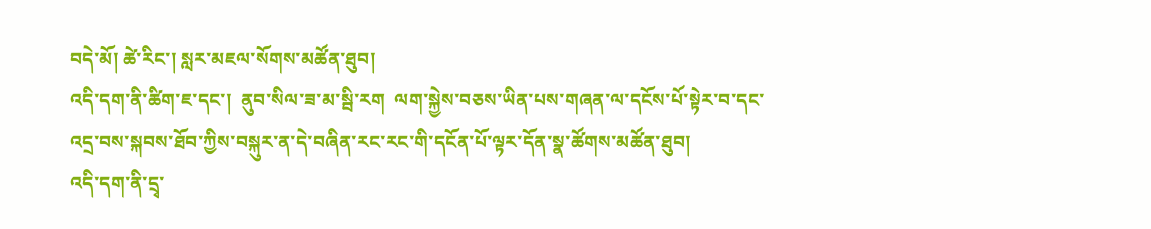བདེ་མོ། ཚེ་རིང་། སླར་མཇལ་སོགས་མཚོན་ཐུབ།
འདི་དག་ནི་ཚིག་ཇ་དང་།  ནུབ་སིལ་ཟ་མ་སྦི་རག  ལག་སྐྱེས་བཅས་ཡིན་པས་གཞན་ལ་དངོས་པོ་སྟེར་བ་དང་འདྲ་བས་སྐབས་ཐོབ་ཀྱིས་བསྐུར་ན་དེ་བཞིན་རང་རང་གི་དངོན་པོ་ལྟར་དོན་སྣ་ཚོགས་མཚོན་ཐུབ།
འདི་དག་ནི་དྲྭ་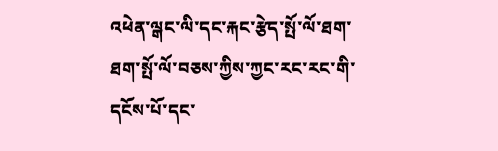འཕེན་ལྒང་ལི་དང་རྐང་རྩེད་སྤོ་ལོ་ཐག་ཐག་སྤོ་ལོ་བཅས་ཀྱིས་ཀྱང་རང་རང་གི་དངོས་པོ་དང་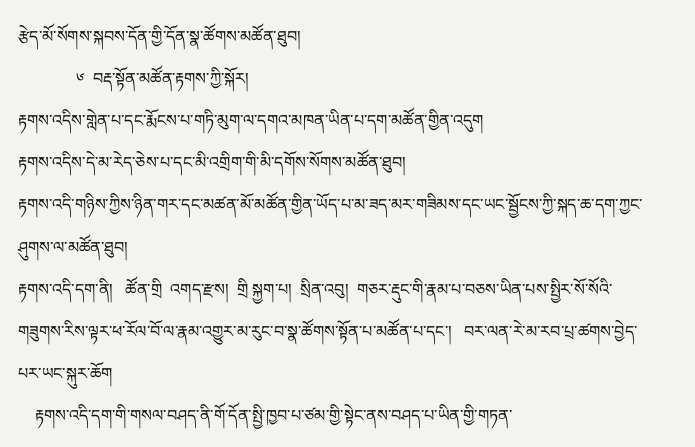རྩེད་མོ་སོགས་སྐབས་དོན་གྱི་དོན་སྣ་ཚོགས་མཚོན་ཐུབ།
              ༦  བརྡ་སྟོན་མཚོན་རྟགས་ཀྱི་སྐོར།
རྟགས་འདིས་གླེན་པ་དང་རྨོངས་པ་གཏི་མུག་ལ་དགའ་མཁན་ཡིན་པ་དག་མཚོན་གྱིན་འདུག
རྟགས་འདིས་དེ་མ་རེད་ཅེས་པ་དང་མི་འགྲིག་གི་མི་དགོས་སོགས་མཚོན་ཐུབ།
རྟགས་འདི་གཉིས་ཀྱིས་ཉིན་གར་དང་མཚན་མོ་མཚོན་གྱིན་ཡོད་པ་མ་ཟད་མར་གཟིམས་དང་ཡང་སྦྱོངས་ཀྱི་སྐད་ཆ་དག་ཀྱང་ཤུགས་ལ་མཚོན་ཐུབ།
རྟགས་འདི་དག་ནི།   ཚོན་གྲི  འགད་རྫས།  གྲི སྐྱག་པ།  སྲིན་འབུ།  གཅར་རྡུང་གི་རྣམ་པ་བཅས་ཡིན་པས་སྤྱིར་སོ་སོའི་གཟུགས་རིས་ལྟར་ཕ་རོལ་བོ་ལ་རྣམ་འགྱུར་མ་རུང་བ་སྣ་ཚོགས་སྟོན་པ་མཚོན་པ་དང་།   བར་ལན་རེ་མ་རབ་པྲ་ཚགས་བྱེད་པར་ཡང་སྐུར་ཆོག
    རྟགས་འདི་དག་གི་གསལ་བཤད་ནི་གོ་དོན་སྤྱི་ཁྱབ་པ་ཙམ་གྱི་སྟེང་ནས་བཤད་པ་ཡིན་གྱི་གཏན་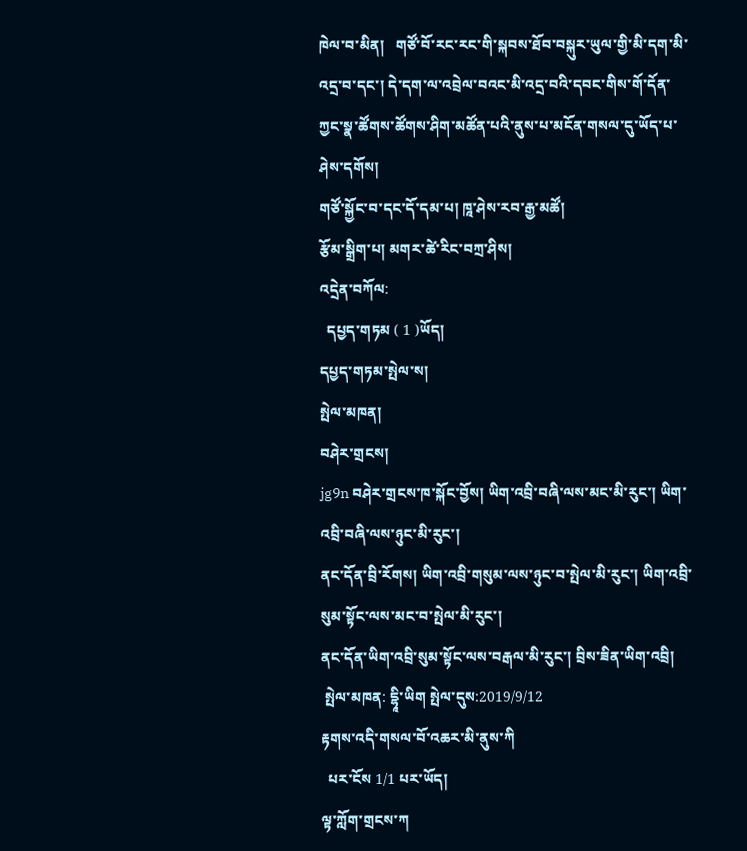ཁེལ་བ་མིན།   གཙོ་བོ་རང་རང་གི་སྐབས་ཐོབ་བསྐུར་ཡུལ་གྱི་མི་དག་མི་འདྲ་བ་དང་། དེ་དག་ལ་འབྲེལ་བའང་མི་འདྲ་བའི་དབང་གིས་གོ་དོན་ཀྱང་སྣ་ཚོགས་ཚོགས་ཤིག་མཚོན་པའི་ནུས་པ་མངོན་གསལ་དུ་ཡོད་པ་ཤེས་དགོས།
གཙོ་སྐྱོང་བ་དང་དོ་དམ་པ། ཁཱ་ཤེས་རབ་རྒྱ་མཚོ།
རྩོམ་སྒྲིག་པ། མགར་ཚེ་རིང་བཀྲ་ཤིས།
འདྲེན་བཀོལ:
  དཔྱད་གཏམ ( 1 )ཡོད།
དཔྱད་གཏམ་སྤེལ་ས།
སྤེལ་མཁན།
བཤེར་གྲངས།
jg9n བཤེར་གྲངས་ཁ་སྐོང་བྱོས། ཡིག་འབྲི་བཞི་ལས་མང་མི་རུང་། ཡིག་འབྲི་བཞི་ལས་ཉུང་མི་རུང་།
ནང་དོན་བྲི་རོགས། ཡིག་འབྲི་གསུམ་ལས་ཉུང་བ་སྤེལ་མི་རུང་། ཡིག་འབྲི་སུམ་སྟོང་ལས་མང་བ་སྤེལ་མི་རུང་།
ནང་དོན་ཡིག་འབྲི་སུམ་སྟོང་ལས་བརྒལ་མི་རུང་། བྲིས་ཟིན་ཡིག་འབྲི།
 སྤེལ་མཁན: དྷཱི་ཡིག སྤེལ་དུས:2019/9/12
རྟགས་འདི་གསལ་བོ་འཆར་མི་ནུས་ཀི
  པར་ངོས 1/1 པར་ཡོད།
ལྟ་ཀློག་གྲངས་ཀ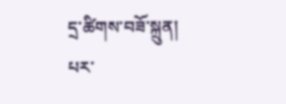དྲ་ཚིགས་བཟོ་སྐྲུན།
པར་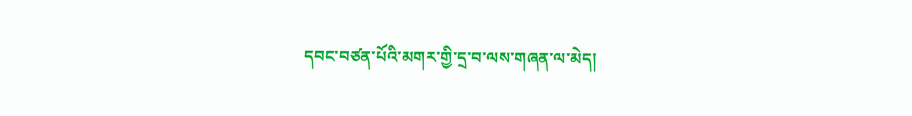དབང་བཙན་པོའི་མགར་གྱི་དྲ་བ་ལས་གཞན་ལ་མེད།